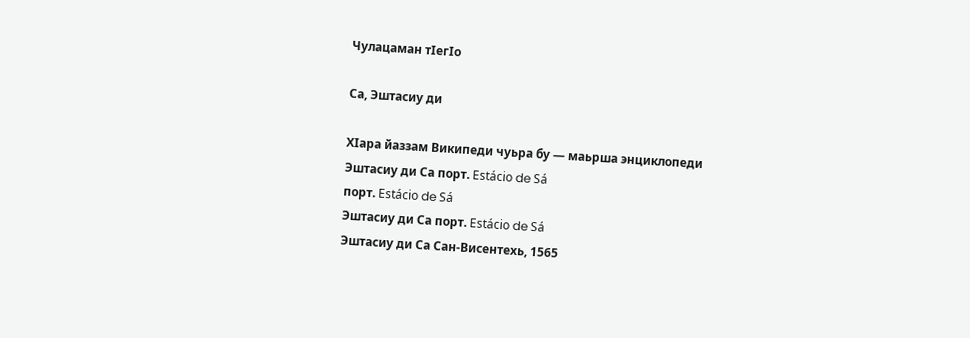Чулацаман тӀегӀо

Са, Эштасиу ди

ХӀара йаззам Википеди чуьра бу — маьрша энциклопеди
Эштасиу ди Са порт. Estácio de Sá
порт. Estácio de Sá
Эштасиу ди Са порт. Estácio de Sá
Эштасиу ди Са Сан-Висентехь, 1565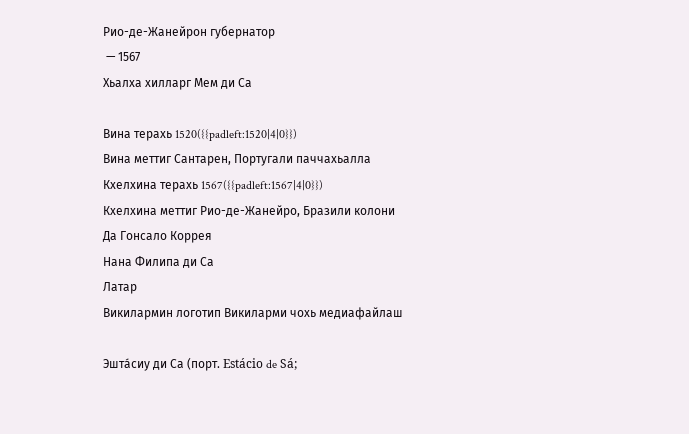Рио-де-Жанейрон губернатор
 — 1567
Хьалха хилларг Мем ди Са

Вина терахь 1520({{padleft:1520|4|0}})
Вина меттиг Сантарен, Португали паччахьалла
Кхелхина терахь 1567({{padleft:1567|4|0}})
Кхелхина меттиг Рио-де-Жанейро, Бразили колони
Да Гонсало Коррея
Нана Филипа ди Са
Латар
Викилармин логотип Викиларми чохь медиафайлаш

Эшта́сиу ди Са (порт. Estácio de Sá;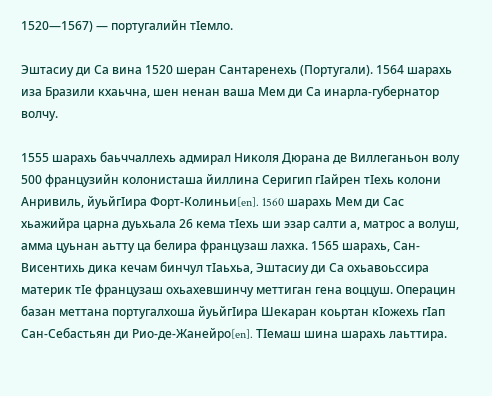1520—1567) — португалийн тӀемло.

Эштасиу ди Са вина 1520 шеран Сантаренехь (Португали). 1564 шарахь иза Бразили кхаьчна, шен ненан ваша Мем ди Са инарла-губернатор волчу.

1555 шарахь баьччаллехь адмирал Николя Дюрана де Виллеганьон волу 500 французийн колонисташа йиллина Серигип гӀайрен тӀехь колони Анривиль, йуьйгӀира Форт-Колиньи[en]. 1560 шарахь Мем ди Сас хьажийра царна дуьхьала 26 кема тӀехь ши эзар салти а, матрос а волуш, амма цуьнан аьтту ца белира французаш лахка. 1565 шарахь, Сан-Висентихь дика кечам бинчул тӀаьхьа, Эштасиу ди Са охьавоьссира материк тӀе французаш охьахевшинчу меттиган гена воццуш. Операцин базан меттана португалхоша йуьйгӀира Шекаран коьртан кӀожехь гӀап Сан-Себастьян ди Рио-де-Жанейро[en]. ТӀемаш шина шарахь лаьттира.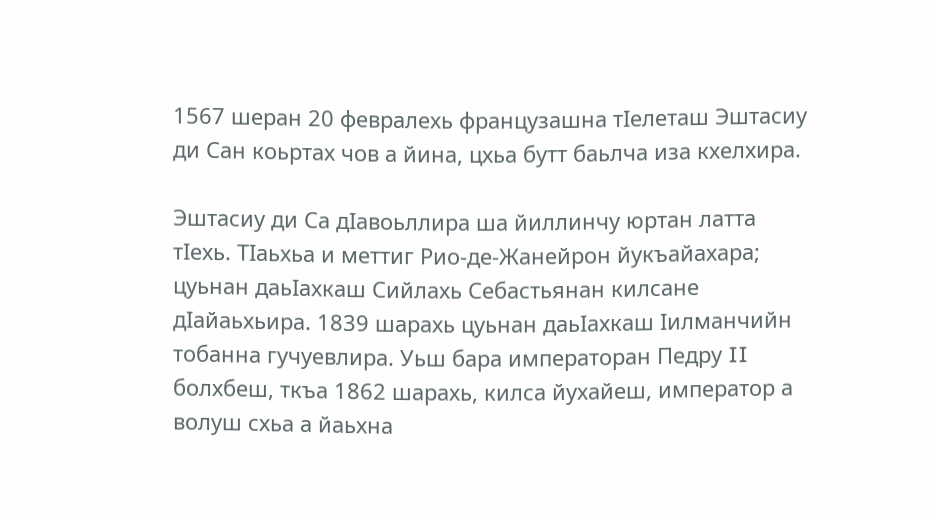1567 шеран 20 февралехь французашна тӀелеташ Эштасиу ди Сан коьртах чов а йина, цхьа бутт баьлча иза кхелхира.

Эштасиу ди Са дӀавоьллира ша йиллинчу юртан латта тӀехь. ТӀаьхьа и меттиг Рио-де-Жанейрон йукъайахара; цуьнан даьӀахкаш Сийлахь Себастьянан килсане дӀайаьхьира. 1839 шарахь цуьнан даьӀахкаш Ӏилманчийн тобанна гучуевлира. Уьш бара императоран Педру II болхбеш, ткъа 1862 шарахь, килса йухайеш, император а волуш схьа а йаьхна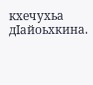кхечухьа дӀайоьхкина.